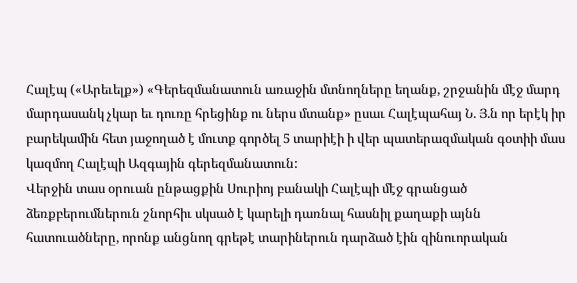Հալէպ («Արեւելք») «Գերեզմանատուն առաջին մտնողները եղանք, շրջանին մէջ մարդ մարդասանկ չկար եւ դուռը հրեցինք ու ներս մտանք» ըսաւ Հալէպահայ Ն. Յ.ն որ երէկ իր բարեկամին հետ յաջողած է մուտք գործել 5 տարիէի ի վեր պատերազմական գօտիի մաս կազմող Հալէպի Ազգային գերեզմանատուն:
Վերջին տաս օրուան ընթացքին Սուրիոյ բանակի Հալէպի մէջ գրանցած ձեռքբերումներուն շնորհիւ սկսած է կարելի դառնալ հասնիլ քաղաքի այնն հատուածները, որոնք անցնող գրեթէ տարիներուն դարձած էին զինուորական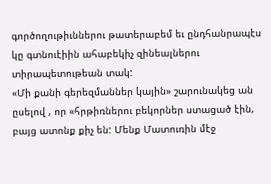գործողութիւններու թատերաբեմ եւ ընդհանրապէս կը գտնուէիին ահաբեկիչ զինեալներու տիրապետութեան տակ:
«Մի քանի գերեզմաններ կային» շարունակեց ան ըսելով , որ «հրթիռներու բեկորներ ստացած էին, բայց ատոնք քիչ են: Մենք Մատուռին մէջ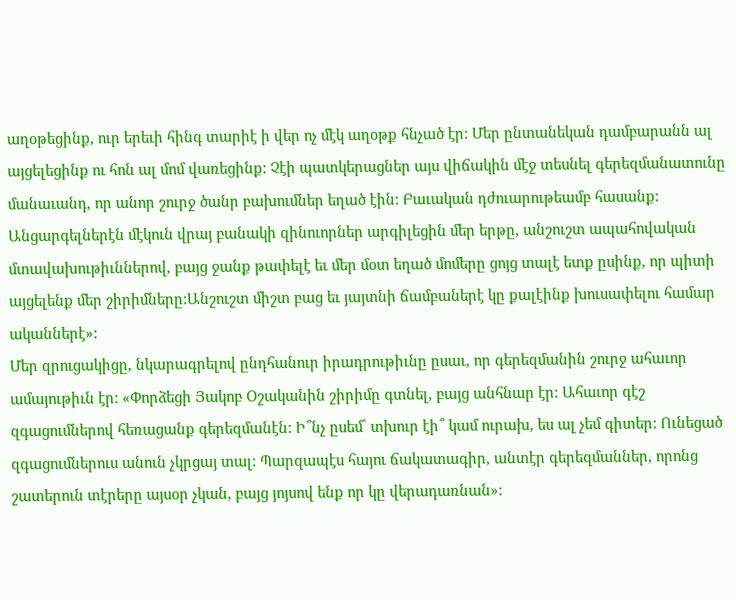աղօթեցինք, ուր երեւի հինգ տարիէ ի վեր ոչ մէկ աղօթք հնչած էր: Մեր ընտանեկան դամբարանն ալ այցելեցինք ու հոն ալ մոմ վառեցինք: Չէի պատկերացներ այս վիճակին մէջ տեսնել գերեզմանատունը մանաւանդ, որ անոր շուրջ ծանր բախումներ եղած էին: Բաւական դժուարութեամբ հասանք: Անցարգելներէն մէկուն վրայ բանակի զինուորներ արգիլեցին մեր երթը, անշուշտ ապահովական մտավախութիւններով, բայց ջանք թափելէ եւ մեր մօտ եղած մոմերը ցոյց տալէ ետք ըսինք, որ պիտի այցելենք մեր շիրիմները:Անշուշտ միշտ բաց եւ յայտնի ճամբաներէ կը քալէինք խուսափելու համար ականներէ»:
Մեր զրուցակիցը, նկարագրելով ընդհանուր իրադրութիւնը ըսաւ, որ գերեզմանին շուրջ ահաւոր ամայութիւն էր: «Փորձեցի Յակոբ Օշականին շիրիմը գտնել, բայց անհնար էր: Ահաւոր գէշ զգացումներով հեռացանք գերեզմանէն: Ի՞նչ ըսեմ՝ տխուր էի՞ կամ ուրախ, ես ալ չեմ գիտեր: Ունեցած զգացումներուս անուն չկրցայ տալ: Պարզապէս հայու ճակատագիր, անտէր գերեզմաններ, որոնց շատերուն տէրերը այսօր չկան, բայց յոյսով ենք որ կը վերադառնան»: